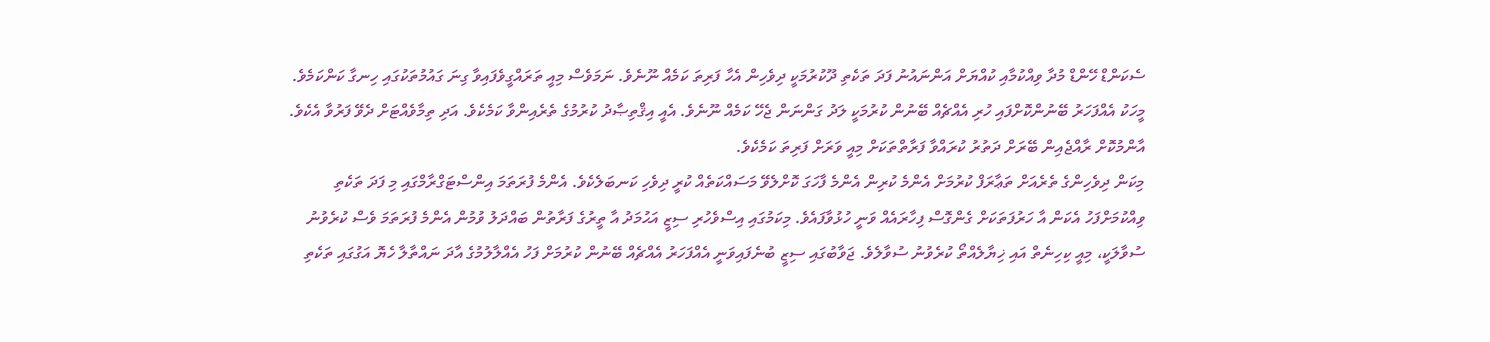ސެކަންޑް ހޭންޑް މުދާ ވިއްކުމާއި ކުއްޔަށް އަންނައުނު ފަދަ ތަކެތި ދޫކުރުމަކީ ދިވެހިން އެހާ ފަރިތަ ކަމެއް ނޫނެވެ. ނަމަވެސް މިއީ ތަރައްގީވެފައިވާ ގިނަ ގައުމުތަކުގައި ހިނގާ ކަންކަމެވެ. މީހަކު އެއްފަހަރު ބޭނުންކޮށްފައި ހުރި އެއްޗެއް ބޭނުން ކުރުމަކީ ލަދު ގަންނަން ޖެހޭ ކަމެއް ނޫނެވެ. އެއީ އިޤްތިޞާދު ކުރުމުގެ ތެރެއިންވާ ކަމެކެވެ. އަދި ތިމާވެއްޓަށް ދެވޭ ފަރުވާ އެކެވެ. އާންމުކޮށް ރާއްޖެއިން ބޭރަށް ދަތުރު ކުރައްވާ ފަރާތްތަކަށް މިއީ ވަރަށް ފަރިތަ ކަމެކެވެ.
މިކަން ދިވެހިންގެ ތެރެއަށް ތަޢާރަފް ކުރުމަށް އެންމެ ކުރިން އެންމެ ފާހަގަ ކޮށްލެވޭ މަސައްކަތެއް ކުރީ ދިވެހި ކަނބަލެކެވެ. އެންމެ ފުރަތަމަ އިންސްޓަގްރާމްގައި މި ފަދަ ތަކެތި ވިއްކުމަށްފަހު އެކަން އާ ހަރުފަތަކަށް ގެންގޮސް ފިހާރައެއް ވަނީ ހުޅުވާފައެވެ. މިކަމުގައި އިސްވެހުރި ސިޒީ އަޙުމަދު އާ ތީރުގެ ފަރާތުން ބައްދަލު ވުމުން އެންމެ ފުރަތަމަ ވެސް ކުރެވުނު ސުވާލަކީ، މިއީ ކިހިނެތް އައި ޚިޔާލެއްތޯ ކުރެވުނު ސުވާލެވެ. ޖަވާބުގައި ސިޒީ ބުނެފައިވަނީ އެއްފަހަރު އެއްޗެއް ބޭނުން ކުރުމަށް ފަހު އެއްލާލުމުގެ އާދަ ނައްތާލާ ހެޔޮ އަގުގައި ތަކެތި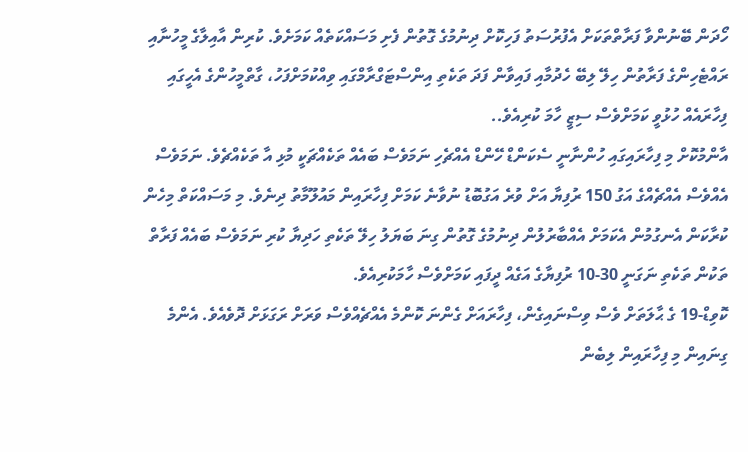ހޯދަން ބޭނުންވާ ފަރާތްތަކަށް އެފުރުސަތު ފަހިކޮށް ދިނުމުގެ ގޮތުން ފެށި މަސައްކަތެއް ކަމަށެވެ. ކުރިން އާއިލާގެ މީހުނާއި ރައްޓެހިންގެ ފަރާތުން ހިލޭ ލިބޭ ހެދުމާއި ފައިވާން ފަދަ ތަކެތި އިންސްޓަގްރާމްގައި ވިއްކުމަށްފަހު، ގާތްމީހުންގެ އެހީގައި ފިހާރައެއް ހުޅުވީ ކަމަށްވެސް ސިޒީ ހާމަ ކުރިއެވެ..
އާންމުކޮށް މި ފިހާރައިގައި ހުންނާނީ ސެކަންޑް ހޭންޑް އެއްޗެހި ނަމަވެސް ބައެއް ތަކެއްޗަކީ މުޅި އާ ތަކެއްޗެވެ. ނަމަވެސް އެއްވެސް އެއްޗެއްގެ އަގު 150 ރުފިޔާ އަށް ވުރެ އަގުބޮޑު ނުވާނެ ކަމަށް ފިހާރައިން މައުލޫމާތު ދިނެވެ. މި މަސައްކަތް މިހެން ކުރާކަން އެނގުމުން އެކަމަށް އެއްބާރުލުން ދިނުމުގެ ގޮތުން ގިނަ ބަޔަލު ހިލޭ ތަކެތި ހަދިޔާ ކުރި ނަމަވެސް ބައެއް ފަރާތް ތަކުން ތަކެތި ނަގަނީ 30-10 ރުފިޔާގެ އަގެއް ދީފައި ކަމަށްވެސް ހާމަކުރިއެވެ.
ކޮވިޑް-19 ގެ ޙާލަތަށް ވެސް ވިސްނައިގެން، ފިހާރައަށް ގެންނަ ކޮންމެ އެއްޗެއްވެސް ވަރަށް ރަގަޅަށް ދޮވެއެވެ. އެންމެ ގިނައިން މި ފިހާރައިން ލިބެން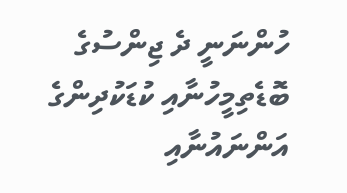ހުންނަނީ ދެ ޖިންސުގެ ބޮޑެތިމީހުނާއި ކުޑަކުދިންގެ އަންނައުނާއި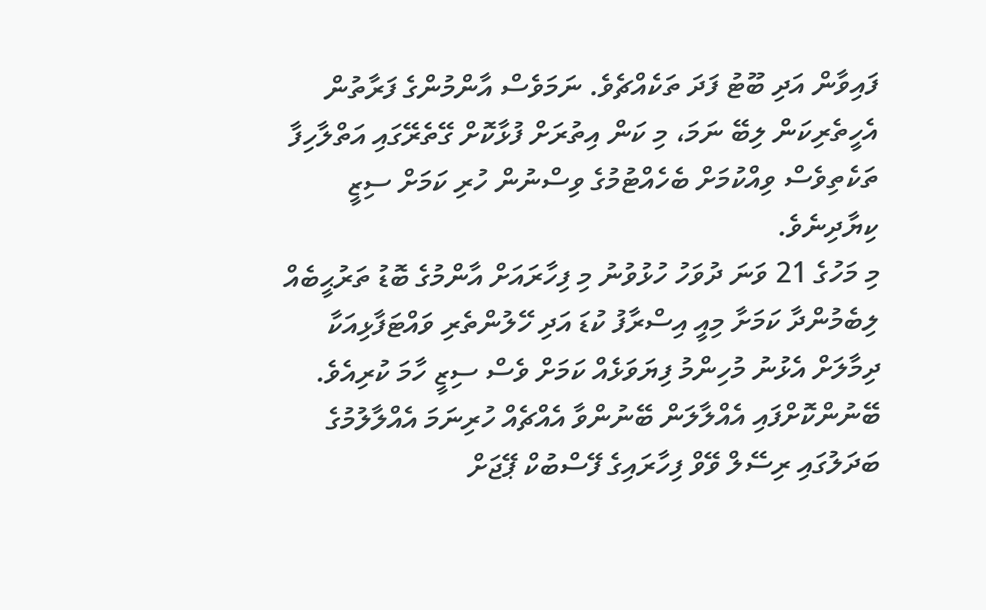ފައިވާން އަދި ބޫޓު ފަދަ ތަކެއްޗެވެ. ނަމަވެސް އާންމުންގެ ފަރާތުން އެހީތެރިކަން ލިބޭ ނަމަ، މި ކަން އިތުރަށް ފުޅާކޮށް ގޭތެރޭގައި އަތްލާހިފާ ތަކެތިވެސް ވިއްކުމަށް ބެހެއްޓުމުގެ ވިސްނުން ހުރި ކަމަށް ސިޒީ ކިޔާދިނެވެ.
މި މަހުގެ 21 ވަނަ ދުވަހު ހުޅުވުނު މި ފިހާރައަށް އާންމުގެ ބޮޑު ތަރުޙީބެއް ލިބެމުންދާ ކަމަށާ މިއީ އިސްރާފު ކުޑަ އަދި ހޭލުންތެރި ވައްޓަފާޅިއަކާ ދިމާލަށް އެޅުނު މުހިންމު ފިޔަވަޅެއް ކަމަށް ވެސް ސިޒީ ހާމަ ކުރިއެވެ. ބޭނުންކޮށްފައި އެއްލާލަން ބޭނުންވާ އެއްޗެއް ހުރިނަމަ އެއްލާލުމުގެ ބަދަލުގައި ރިސޭލް ވޭވް ފިހާރައިގެ ފޭސްބުކް ޕޭޖަށް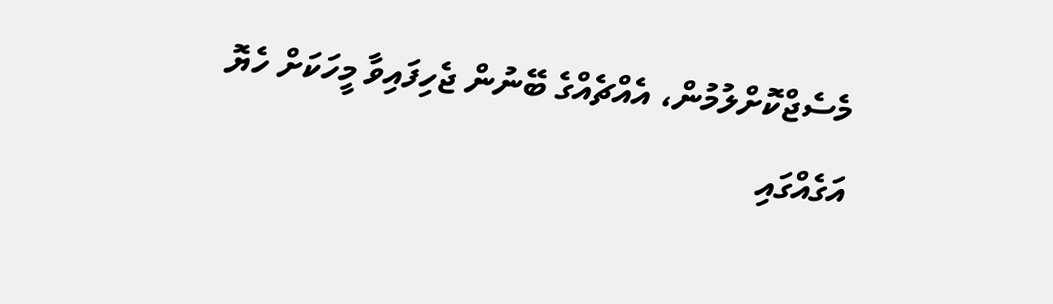މެސެޖްކޮށްލުމުން، އެއްޗެއްގެ ބޭނުން ޖެހިފައިވާ މީހަކަށް ހެޔޮ އަގެއްގައި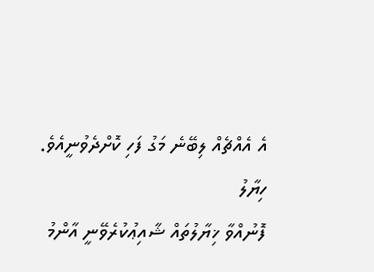އެ އެއްޗެއް ލިބޭނެ މަގު ފަހި ކޮށްދެވުނީއެވެ.
ހިޔާލު
ފޮނުއްވާ ޚިޔާލުތައް ޝާއިޢުކުރެވޭނީ އާންމު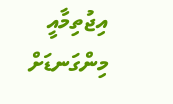އިޖުތިމާއީ މިންގަނޑަށް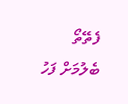ފެތޭތޯ ބެލުމަށް ފަހު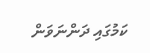ކަމުގައި ދަންނަވަން